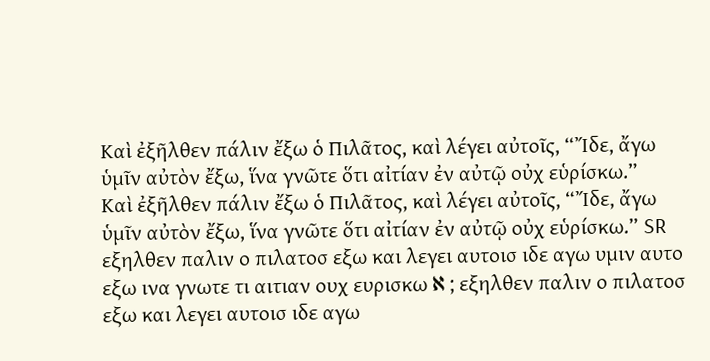Καὶ ἐξῆλθεν πάλιν ἔξω ὁ Πιλᾶτος, καὶ λέγει αὐτοῖς, “Ἴδε, ἄγω ὑμῖν αὐτὸν ἔξω, ἵνα γνῶτε ὅτι αἰτίαν ἐν αὐτῷ οὐχ εὑρίσκω.”
Καὶ ἐξῆλθεν πάλιν ἔξω ὁ Πιλᾶτος, καὶ λέγει αὐτοῖς, “Ἴδε, ἄγω ὑμῖν αὐτὸν ἔξω, ἵνα γνῶτε ὅτι αἰτίαν ἐν αὐτῷ οὐχ εὑρίσκω.” SR εξηλθεν παλιν ο πιλατοσ εξω και λεγει αυτοισ ιδε αγω υμιν αυτο εξω ινα γνωτε τι αιτιαν ουχ ευρισκω ℵ ; εξηλθεν παλιν ο πιλατοσ εξω και λεγει αυτοισ ιδε αγω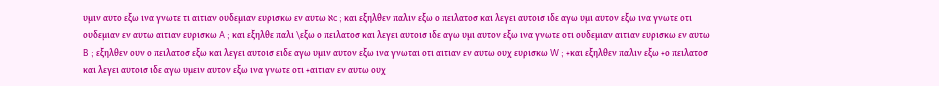υμιν αυτο εξω ινα γνωτε τι αιτιαν ουδεμιαν ευρισκω εν αυτω ℵc ; και εξηλθεν παλιν εξω ο πειλατοσ και λεγει αυτοισ ιδε αγω υμι αυτον εξω ινα γνωτε οτι ουδεμιαν εν αυτω αιτιαν ευρισκω A ; και εξηλθε παλι \εξω ο πειλατοσ και λεγει αυτοισ ιδε αγω υμι αυτον εξω ινα γνωτε οτι ουδεμιαν αιτιαν ευρισκω εν αυτω B ; εξηλθεν ουν ο πειλατοσ εξω και λεγει αυτοισ ειδε αγω υμιν αυτον εξω ινα γνωται οτι αιτιαν εν αυτω ουχ ευρισκω W ; +και εξηλθεν παλιν εξω +ο πειλατοσ και λεγει αυτοισ ιδε αγω υμειν αυτον εξω ινα γνωτε οτι +αιτιαν εν αυτω ουχ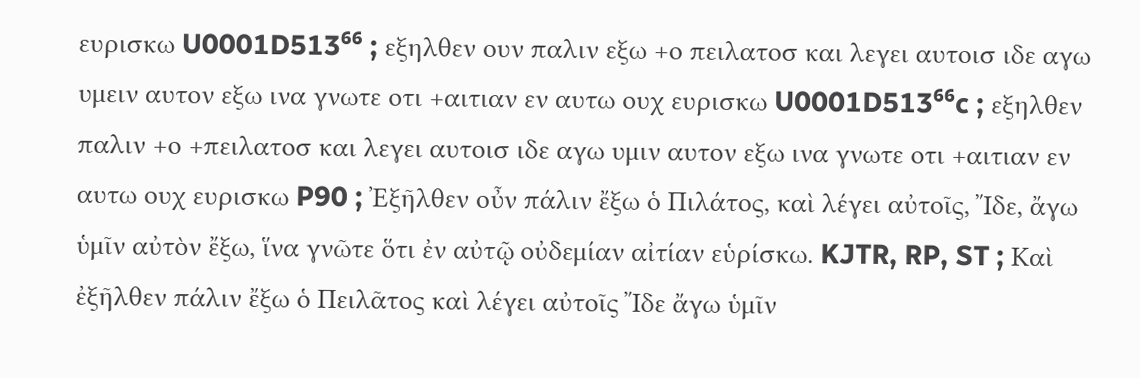ευρισκω U0001D513⁶⁶ ; εξηλθεν ουν παλιν εξω +ο πειλατοσ και λεγει αυτοισ ιδε αγω υμειν αυτον εξω ινα γνωτε οτι +αιτιαν εν αυτω ουχ ευρισκω U0001D513⁶⁶c ; εξηλθεν παλιν +ο +πειλατοσ και λεγει αυτοισ ιδε αγω υμιν αυτον εξω ινα γνωτε οτι +αιτιαν εν αυτω ουχ ευρισκω P90 ; Ἐξῆλθεν οὖν πάλιν ἔξω ὁ Πιλάτος, καὶ λέγει αὐτοῖς, Ἴδε, ἄγω ὑμῖν αὐτὸν ἔξω, ἵνα γνῶτε ὅτι ἐν αὐτῷ οὐδεμίαν αἰτίαν εὑρίσκω. KJTR, RP, ST ; Καὶ ἐξῆλθεν πάλιν ἔξω ὁ Πειλᾶτος καὶ λέγει αὐτοῖς Ἴδε ἄγω ὑμῖν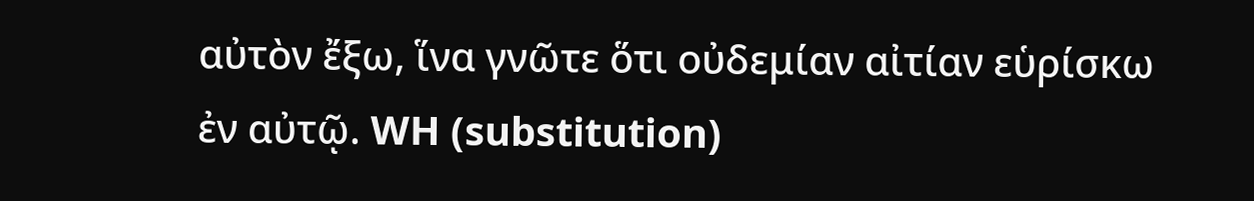αὐτὸν ἔξω, ἵνα γνῶτε ὅτι οὐδεμίαν αἰτίαν εὑρίσκω ἐν αὐτῷ. WH (substitution)